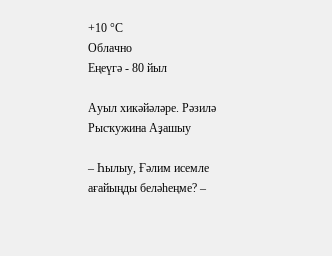+10 °С
Облачно
Еңеүгә - 80 йыл

Ауыл хикәйәләре. Рәзилә Рысҡужина Аҙашыу

– Һылыу, Ғәлим исемле ағайыңды беләһеңме? –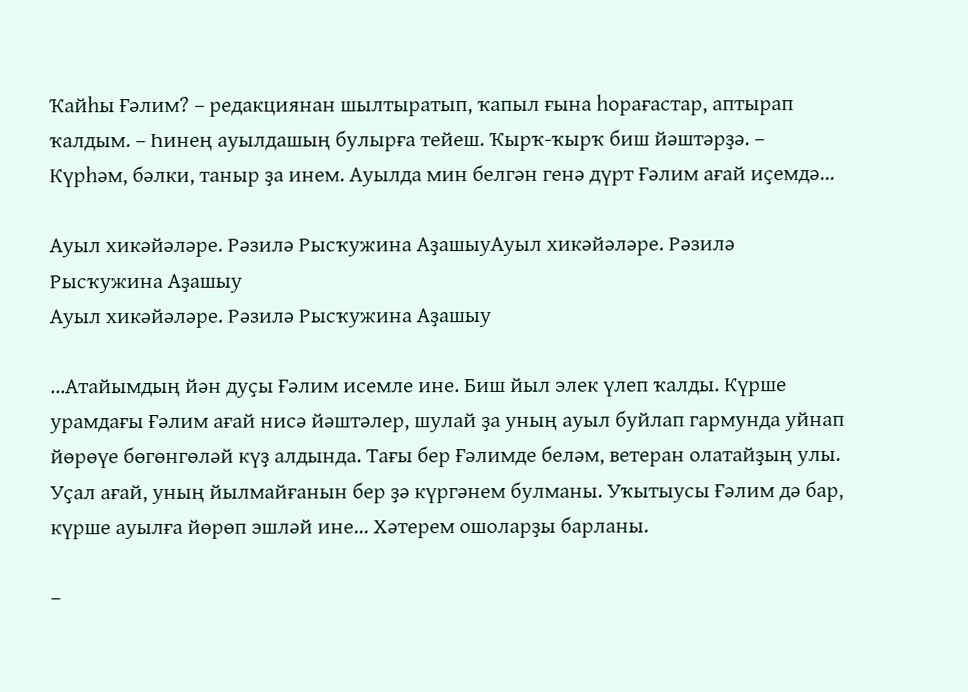Ҡайһы Ғәлим? – редакциянан шылтыратып, ҡапыл ғына һорағастар, аптырап ҡалдым. – Һинең ауылдашың булырға тейеш. Ҡырҡ-ҡырҡ биш йәштәрҙә. – Күрһәм, бәлки, таныр ҙа инем. Ауылда мин белгән генә дүрт Ғәлим ағай иҫемдә...

Ауыл хикәйәләре. Рәзилә Рысҡужина АҙашыуАуыл хикәйәләре. Рәзилә Рысҡужина Аҙашыу
Ауыл хикәйәләре. Рәзилә Рысҡужина Аҙашыу

...Атайымдың йән дуҫы Ғәлим исемле ине. Биш йыл элек үлеп ҡалды. Күрше урамдағы Ғәлим ағай нисә йәштәлер, шулай ҙа уның ауыл буйлап гармунда уйнап йөрөүе бөгөнгөләй күҙ алдында. Тағы бер Ғәлимде беләм, ветеран олатайҙың улы. Уҫал ағай, уның йылмайғанын бер ҙә күргәнем булманы. Уҡытыусы Ғәлим дә бар, күрше ауылға йөрөп эшләй ине... Хәтерем ошоларҙы барланы.

–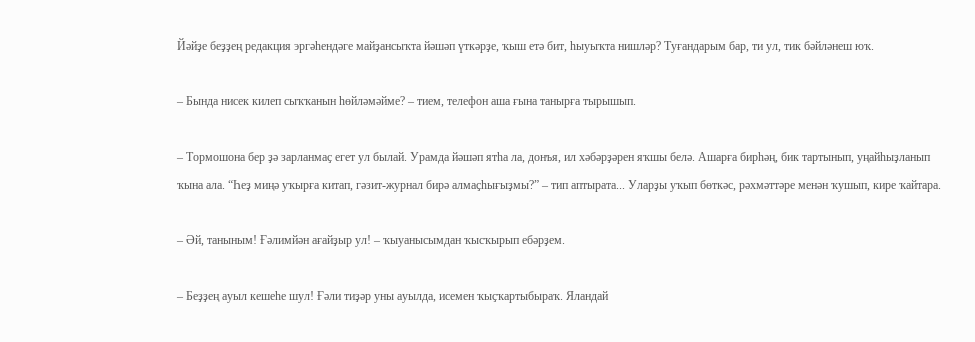Йәйҙе беҙҙең редакция эргәһендәге майҙансыҡта йәшәп үткәрҙе, ҡыш етә бит, һыуыҡта нишләр? Туғандарым бар, ти ул, тик бәйләнеш юҡ.

– Бында нисек килеп сыҡҡанын һөйләмәйме? – тием, телефон аша ғына танырға тырышып.

– Тормошона бер ҙә зарланмаҫ егет ул былай. Урамда йәшәп ятһа ла, донъя, ил хәбәрҙәрен яҡшы белә. Ашарға бирһәң, бик тартынып, уңайһыҙланып ҡына ала. “Һеҙ миңә уҡырға китап, гәзит-журнал бирә алмаҫһығыҙмы?” – тип аптырата... Уларҙы уҡып бөткәс, рәхмәттәре менән ҡушып, кире ҡайтара.

– Әй, таныным! Ғәлимйән ағайҙыр ул! – ҡыуанысымдан ҡысҡырып ебәрҙем.

– Беҙҙең ауыл кешеһе шул! Ғәли тиҙәр уны ауылда, исемен ҡыҫҡартыбыраҡ. Яландай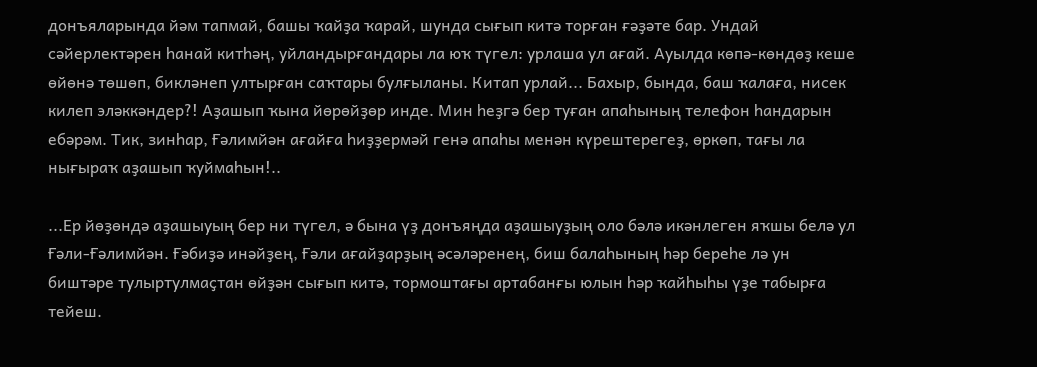донъяларында йәм тапмай, башы ҡайҙа ҡарай, шунда сығып китә торған ғәҙәте бар. Ундай сәйерлектәрен һанай китһәң, уйландырғандары ла юҡ түгел: урлаша ул ағай. Ауылда көпә-көндөҙ кеше өйөнә төшөп, бикләнеп ултырған саҡтары булғыланы. Китап урлай... Бахыр, бында, баш ҡалаға, нисек килеп эләккәндер?! Аҙашып ҡына йөрөйҙөр инде. Мин һеҙгә бер туған апаһының телефон һандарын ебәрәм. Тик, зинһар, Ғәлимйән ағайға һиҙҙермәй генә апаһы менән күрештерегеҙ, өркөп, тағы ла нығыраҡ аҙашып ҡуймаһын!..

...Ер йөҙөндә аҙашыуың бер ни түгел, ә бына үҙ донъяңда аҙашыуҙың оло бәлә икәнлеген яҡшы белә ул Ғәли-Ғәлимйән. Ғәбиҙә инәйҙең, Ғәли ағайҙарҙың әсәләренең, биш балаһының һәр береһе лә ун биштәре тулыртулмаҫтан өйҙән сығып китә, тормоштағы артабанғы юлын һәр ҡайһыһы үҙе табырға тейеш.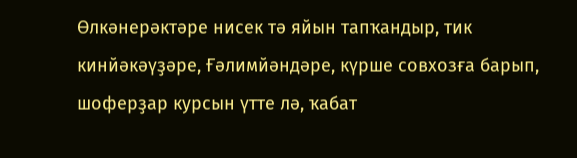Өлкәнерәктәре нисек тә яйын тапҡандыр, тик кинйәкәүҙәре, Ғәлимйәндәре, күрше совхозға барып, шоферҙар курсын үтте лә, ҡабат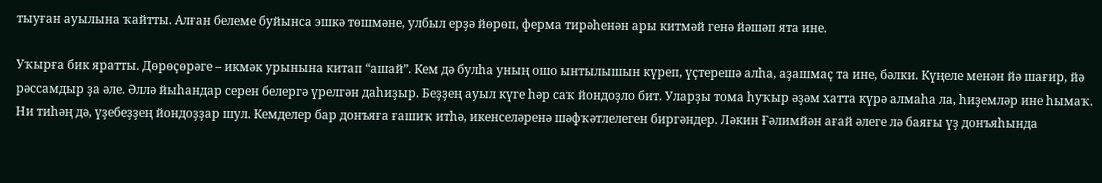тыуған ауылына ҡайтты. Алған белеме буйынса эшкә төшмәне, улбыл ерҙә йөрөп, ферма тирәһенән ары китмәй генә йәшәп ята ине.

Уҡырға бик яратты. Дөрөҫөрәге – икмәк урынына китап “ашай”. Кем дә булһа уның ошо ынтылышын күреп, үҫтерешә алһа, аҙашмаҫ та ине, бәлки. Күңеле менән йә шағир, йә рәссамдыр ҙа әле. Әллә йыһандар серен белергә үрелгән даһиҙыр. Беҙҙең ауыл күге һәр саҡ йондоҙло бит. Уларҙы тома һуҡыр әҙәм хатта күрә алмаһа ла, һиҙемләр ине һымаҡ. Ни тиһәң дә, үҙебеҙҙең йондоҙҙар шул. Кемделер бар донъяға ғашиҡ итһә, икенселәренә шәфҡәтлелеген биргәндер. Ләкин Ғәлимйән ағай әлеге лә баяғы үҙ донъяһында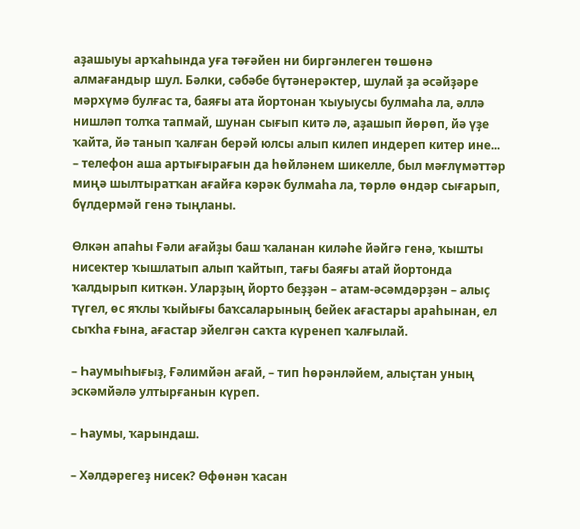аҙашыуы арҡаһында уға тәғәйен ни биргәнлеген төшөнә алмағандыр шул. Бәлки, сәбәбе бүтәнерәктер, шулай ҙа әсәйҙәре мәрхүмә булғас та, баяғы ата йортонан ҡыуыусы булмаһа ла, әллә нишләп толҡа тапмай, шунан сығып китә лә, аҙашып йөрөп, йә үҙе ҡайта, йә танып ҡалған берәй юлсы алып килеп индереп китер ине... – телефон аша артығырағын да һөйләнем шикелле, был мәғлүмәттәр миңә шылтыратҡан ағайға кәрәк булмаһа ла, төрлө өндәр сығарып, бүлдермәй генә тыңланы.

Өлкән апаһы Ғәли ағайҙы баш ҡаланан киләһе йәйгә генә, ҡышты нисектер ҡышлатып алып ҡайтып, тағы баяғы атай йортонда ҡалдырып киткән. Уларҙың йорто беҙҙән – атам-әсәмдәрҙән – алыҫ түгел, өс яҡлы ҡыйығы баҡсаларының бейек ағастары араһынан, ел сыҡһа ғына, ағастар эйелгән саҡта күренеп ҡалғылай.

– Һаумыһығыҙ, Ғәлимйән ағай, – тип һөрәнләйем, алыҫтан уның эскәмйәлә ултырғанын күреп.

– Һаумы, ҡарындаш.

– Хәлдәрегеҙ нисек? Өфөнән ҡасан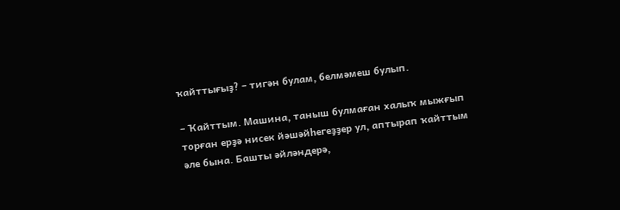ҡайттығыҙ? – тигән булам, белмәмеш булып.

– Ҡайттым. Машина, таныш булмаған халыҡ мыжғып торған ерҙә нисек йәшәйһегеҙҙер ул, аптырап ҡайттым әле бына. Башты әйләндерә,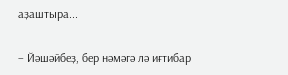аҙаштыра...

– Йәшәйбеҙ, бер нәмәгә лә иғтибар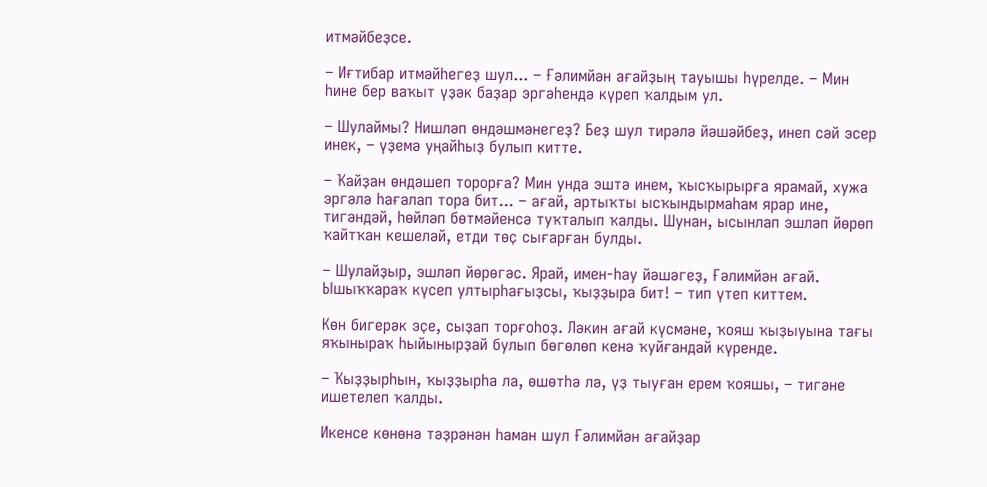итмәйбеҙсе.

– Иғтибар итмәйһегеҙ шул... – Ғәлимйән ағайҙың тауышы һүрелде. – Мин һине бер ваҡыт үҙәк баҙар эргәһендә күреп ҡалдым ул.

– Шулаймы? Нишләп өндәшмәнегеҙ? Беҙ шул тирәлә йәшәйбеҙ, инеп сәй эсер инек, – үҙемә уңайһыҙ булып китте.

– Ҡайҙан өндәшеп торорға? Мин унда эштә инем, ҡысҡырырға ярамай, хужа эргәлә һағалап тора бит... – ағай, артыҡты ысҡындырмаһам ярар ине, тигәндәй, һөйләп бөтмәйенсә туҡталып ҡалды. Шунан, ысынлап эшләп йөрөп ҡайтҡан кешеләй, етди төҫ сығарған булды.

– Шулайҙыр, эшләп йөрөгәс. Ярай, имен-һау йәшәгеҙ, Ғәлимйән ағай. Ышыҡҡараҡ күсеп ултырһағыҙсы, ҡыҙҙыра бит! – тип үтеп киттем.

Көн бигерәк эҫе, сыҙап торғоһоҙ. Ләкин ағай күсмәне, ҡояш ҡыҙыуына тағы яҡыныраҡ һыйынырҙай булып бөгөлөп кенә ҡуйғандай күренде.

– Ҡыҙҙырһын, ҡыҙҙырһа ла, өшөтһә лә, үҙ тыуған ерем ҡояшы, – тигәне ишетелеп ҡалды.

Икенсе көнөнә тәҙрәнән һаман шул Ғәлимйән ағайҙар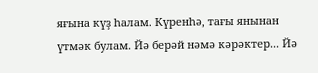яғына күҙ һалам. Күренһә, тағы янынан үтмәк булам. Йә берәй нәмә кәрәктер... Йә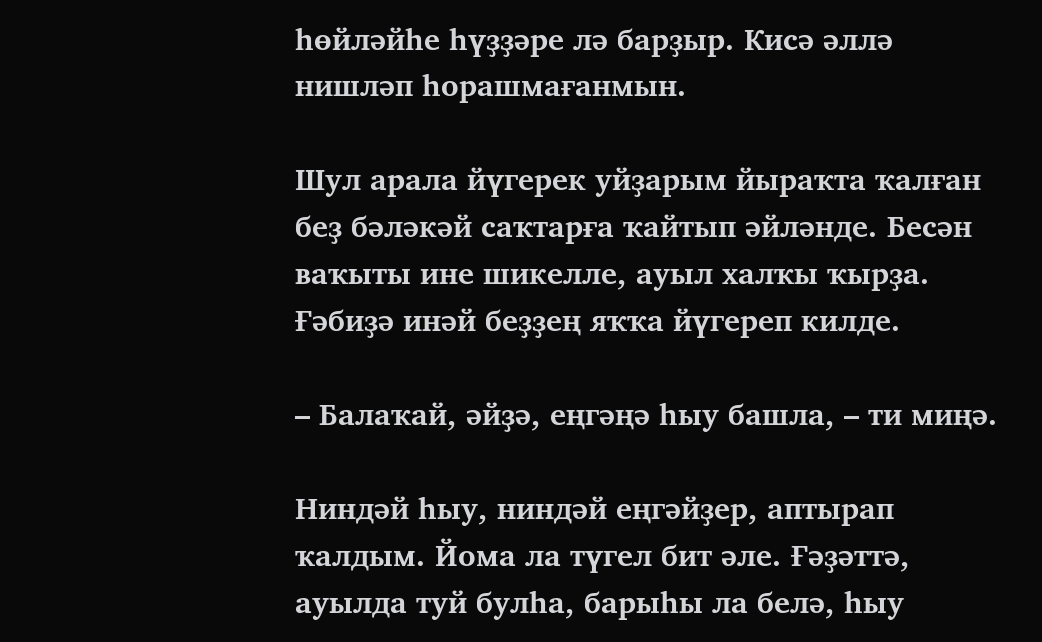һөйләйһе һүҙҙәре лә барҙыр. Кисә әллә нишләп һорашмағанмын.

Шул арала йүгерек уйҙарым йыраҡта ҡалған беҙ бәләкәй саҡтарға ҡайтып әйләнде. Бесән ваҡыты ине шикелле, ауыл халҡы ҡырҙа. Ғәбиҙә инәй беҙҙең яҡҡа йүгереп килде.

– Балаҡай, әйҙә, еңгәңә һыу башла, – ти миңә.

Ниндәй һыу, ниндәй еңгәйҙер, аптырап ҡалдым. Йома ла түгел бит әле. Ғәҙәттә, ауылда туй булһа, барыһы ла белә, һыу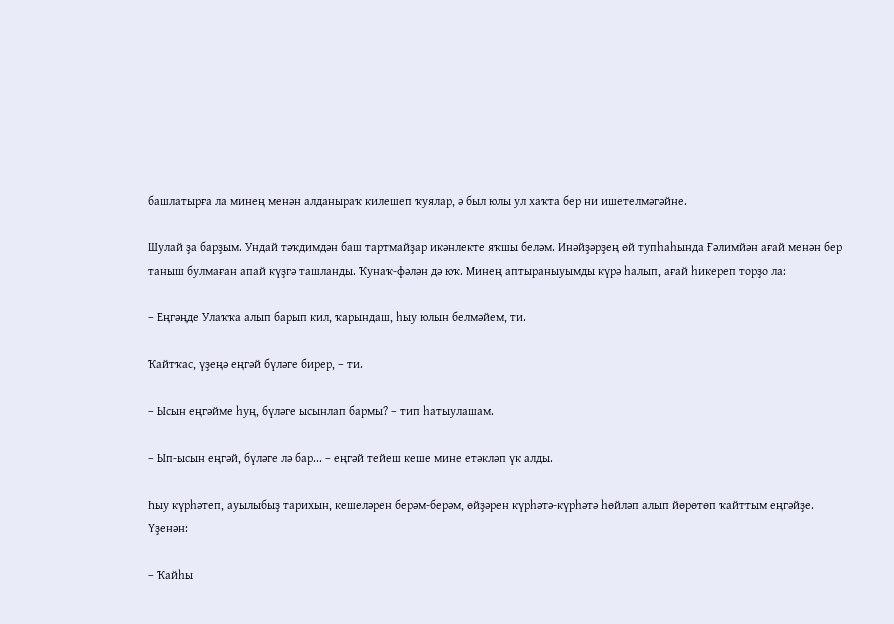башлатырға ла минең менән алданыраҡ килешеп ҡуялар, ә был юлы ул хаҡта бер ни ишетелмәгәйне.

Шулай ҙа барҙым. Ундай тәҡдимдән баш тартмайҙар икәнлекте яҡшы беләм. Инәйҙәрҙең өй тупһаһында Ғәлимйән ағай менән бер таныш булмаған апай күҙгә ташланды. Ҡунаҡ-фәлән дә юҡ. Минең аптыраныуымды күрә һалып, ағай һикереп торҙо ла:

– Еңгәңде Улаҡҡа алып барып кил, ҡарындаш, һыу юлын белмәйем, ти.

Ҡайтҡас, үҙеңә еңгәй бүләге бирер, – ти.

– Ысын еңгәйме һуң, бүләге ысынлап бармы? – тип һатыулашам.

– Ып-ысын еңгәй, бүләге лә бар... – еңгәй тейеш кеше мине етәкләп үк алды.

Һыу күрһәтеп, ауылыбыҙ тарихын, кешеләрен берәм-берәм, өйҙәрен күрһәтә-күрһәтә һөйләп алып йөрөтөп ҡайттым еңгәйҙе. Үҙенән:

– Ҡайһы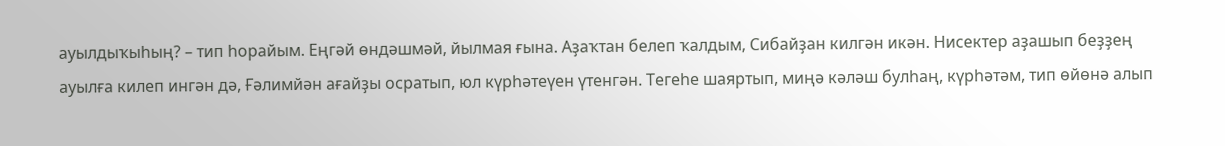ауылдыҡыһың? – тип һорайым. Еңгәй өндәшмәй, йылмая ғына. Аҙаҡтан белеп ҡалдым, Сибайҙан килгән икән. Нисектер аҙашып беҙҙең ауылға килеп ингән дә, Ғәлимйән ағайҙы осратып, юл күрһәтеүен үтенгән. Тегеһе шаяртып, миңә кәләш булһаң, күрһәтәм, тип өйөнә алып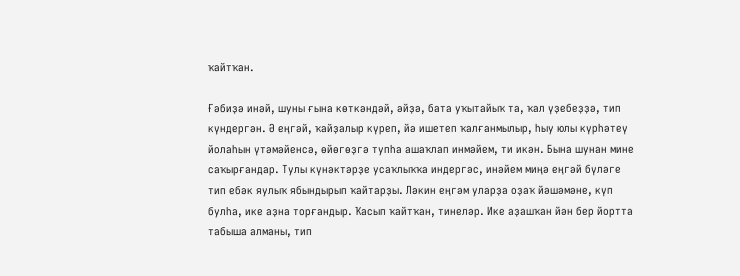ҡайтҡан.

Ғәбиҙә инәй, шуны ғына көткәндәй, әйҙә, бата уҡытайыҡ та, ҡал үҙебеҙҙә, тип күндергән. Ә еңгәй, ҡайҙалыр күреп, йә ишетеп ҡалғанмылыр, һыу юлы күрһәтеү йолаһын үтәмәйенсә, өйөгөҙгә тупһа ашаҡлап инмәйем, ти икән. Бына шунан мине саҡырғандар. Тулы күнәктәрҙе усаҡлыҡҡа индергәс, инәйем миңә еңгәй бүләге тип ебәк яулыҡ ябындырып ҡайтарҙы. Ләкин еңгәм уларҙа оҙаҡ йәшәмәне, күп булһа, ике аҙна торғандыр. Ҡасып ҡайтҡан, тинеләр. Ике аҙашҡан йән бер йортта табыша алманы, тип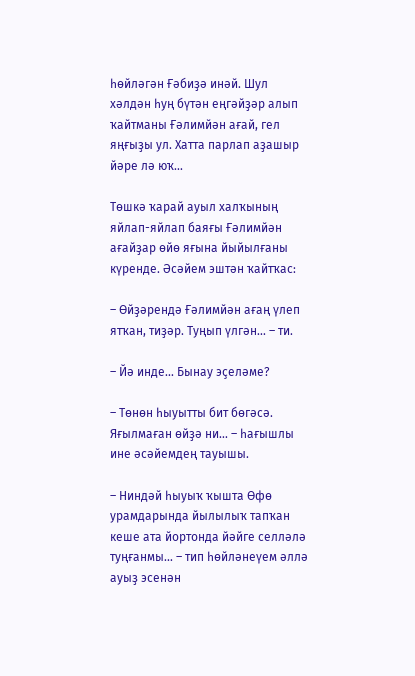һөйләгән Ғәбиҙә инәй. Шул хәлдән һуң бүтән еңгәйҙәр алып ҡайтманы Ғәлимйән ағай, гел яңғыҙы ул. Хатта парлап аҙашыр йәре лә юҡ...

Төшкә ҡарай ауыл халҡының яйлап-яйлап баяғы Ғәлимйән ағайҙар өйө яғына йыйылғаны күренде. Әсәйем эштән ҡайтҡас:

– Өйҙәрендә Ғәлимйән ағаң үлеп ятҡан, тиҙәр. Туңып үлгән... – ти.

– Йә инде... Бынау эҫеләме?

– Төнөн һыуытты бит бөгәсә. Яғылмаған өйҙә ни... – һағышлы ине әсәйемдең тауышы.

– Ниндәй һыуыҡ ҡышта Өфө урамдарында йылылыҡ тапҡан кеше ата йортонда йәйге селләлә туңғанмы... – тип һөйләнеүем әллә ауыҙ эсенән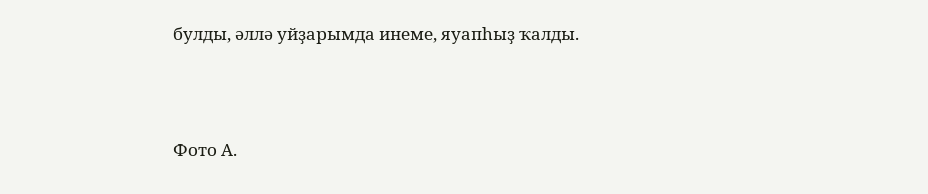булды, әллә уйҙарымда инеме, яуапһыҙ ҡалды.



Фото А.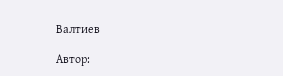Валтиев

Автор: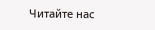Читайте нас